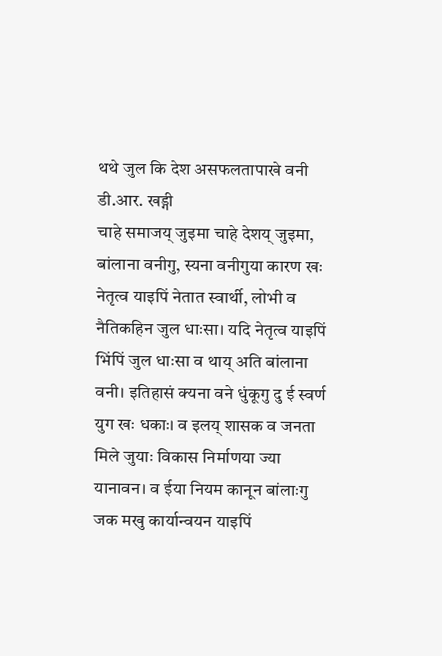थथे जुल कि देश असफलतापाखे वनी
डी.आर. खड्गी
चाहे समाजय् जुइमा चाहे देशय् जुइमा, बांलाना वनीगु, स्यना वनीगुया कारण खः नेतृत्व याइपिं नेतात स्वार्थी, लोभी व नैतिकहिन जुल धाःसा। यदि नेतृत्व याइपिं भिंपिं जुल धाःसा व थाय् अति बांलाना वनी। इतिहासं क्यना वने धुंकूगु दु ई स्वर्ण युग खः धकाः। व इलय् शासक व जनता मिले जुयाः विकास निर्माणया ज्या यानावन। व ईया नियम कानून बांलाःगु जक मखु कार्यान्वयन याइपिं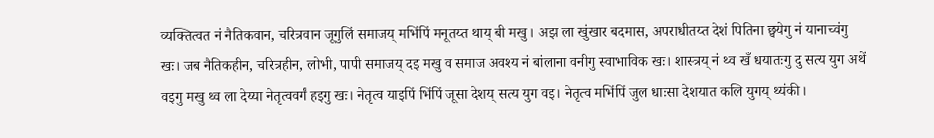व्यक्तित्वत नं नैतिकवान, चरित्रवान जूगुलिं समाजय् मभिंपिं मनूतय्त थाय् बी मखु। अझ ला खुंखार बदमास, अपराधीतय्त देशं पितिना छ्वयेगु नं यानाच्वंगु खः। जब नैतिकहीन, चरित्रहीन, लोभी, पापी समाजय् दइ मखु व समाज अवश्य नं बांलाना वनीगु स्वाभाविक खः। शास्त्रय् नं थ्व खँ धयातःगु दु सत्य युग अथें वइगु मखु थ्व ला देय्या नेतृत्ववर्गं हइगु खः। नेतृत्व याइपिं भिंपिं जूसा देशय् सत्य युग वइ। नेतृत्व मभिंपिं जुल धाःसा देशयात कलि युगय् थ्यंकी।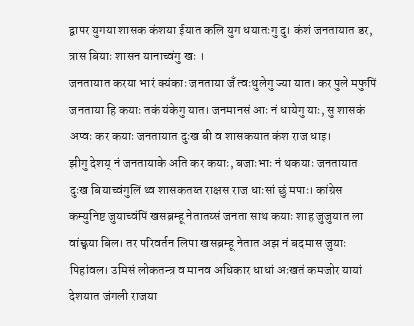द्वापर युगया शासक कंशया ईयात कलि युग धयातःगु दु। कंशं जनतायात डर, त्रास बियाः शासन यानाच्वंगु खः ।
जनतायात करया भारं क्यंकाः जनताया जँ त्वःथुलेगु ज्या यात। कर पुले मफुपिं जनताया हि कयाः तकं यंकेगु यात। जनमानसं आः नं धायेगु याः, सु शासकं अप्वः कर कयाः जनतायात दुःख बी व शासकयात कंश राज धाइ।
झीगु देशय् नं जनतायाके अति कर कयाः, बजाःभाः नं थकयाः जनतायात दुःख बियाच्वंगुलिं थ्व शासकतय्त राक्षस राज धाःसां छुं मपाः। कांग्रेस कम्युनिष्ट जुयाच्वंपिं खसब्रम्हू नेतातय्सं जनता साथ कयाः शाह जुजुयात ला वांछ्वया बिल। तर परिवर्तन लिपा खसब्रम्हू नेतात अझ नं बदमास जुयाः पिहांवल। उमिसं लोकतन्त्र व मानव अधिकार धाधां अःखतं कमजोर यायां देशयात जंगली राजया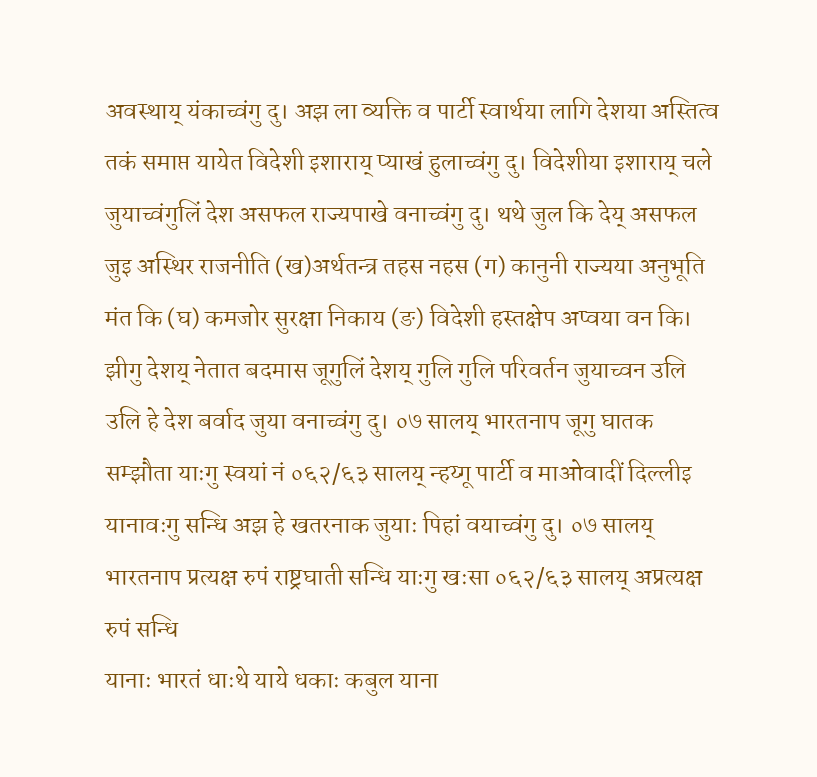अवस्थाय् यंकाच्वंगु दु। अझ ला व्यक्ति व पार्टी स्वार्थया लागि देशया अस्तित्व तकं समाप्त यायेत विदेशी इशाराय् प्याखं हुलाच्वंगु दु। विदेशीया इशाराय् चले जुयाच्वंगुलिं देश असफल राज्यपाखे वनाच्वंगु दु। थथे जुल कि देय् असफल जुइ अस्थिर राजनीति (ख)अर्थतन्त्र तहस नहस (ग) कानुनी राज्यया अनुभूति मंत कि (घ) कमजोर सुरक्षा निकाय (ङ) विदेशी हस्तक्षेप अप्वया वन कि। झीगु देशय् नेतात बदमास जूगुलिं देशय् गुलि गुलि परिवर्तन जुयाच्वन उलि उलि हे देश बर्वाद जुया वनाच्वंगु दु। ०७ सालय् भारतनाप जूगु घातक सम्झौता याःगु स्वयां नं ०६२/६३ सालय् न्हय्गू पार्टी व माओवादीं दिल्लीइ यानावःगु सन्धि अझ हे खतरनाक जुयाः पिहां वयाच्वंगु दु। ०७ सालय् भारतनाप प्रत्यक्ष रुपं राष्ट्रघाती सन्धि याःगु खःसा ०६२/६३ सालय् अप्रत्यक्ष रुपं सन्धि
यानाः भारतं धाःथे याये धकाः कबुल याना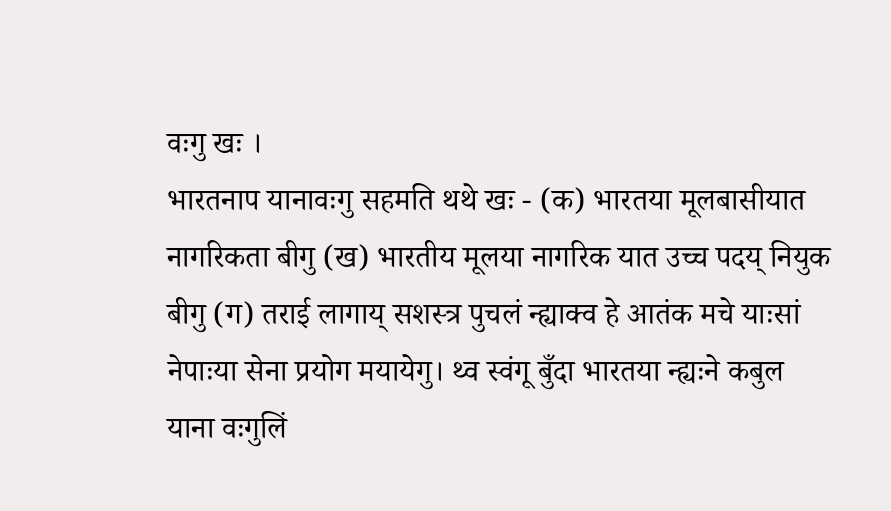वःगु खः ।
भारतनाप यानावःगु सहमति थथे खः - (क) भारतया मूलबासीयात नागरिकता बीगु (ख) भारतीय मूलया नागरिक यात उच्च पदय् नियुक बीगु (ग) तराई लागाय् सशस्त्र पुचलं न्ह्याक्व हे आतंक मचे याःसां नेपाःया सेना प्रयोग मयायेगु। थ्व स्वंगू बुँदा भारतया न्ह्यःने कबुल याना वःगुलिं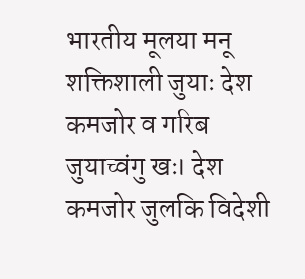भारतीय मूलया मनू शक्तिशाली जुयाः देश कमजोर व गरिब जुयाच्वंगु खः। देश कमजोर जुलकि विदेशी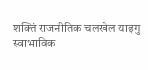शक्तिं राजनीतिक चलखेल याइगु स्वाभाविक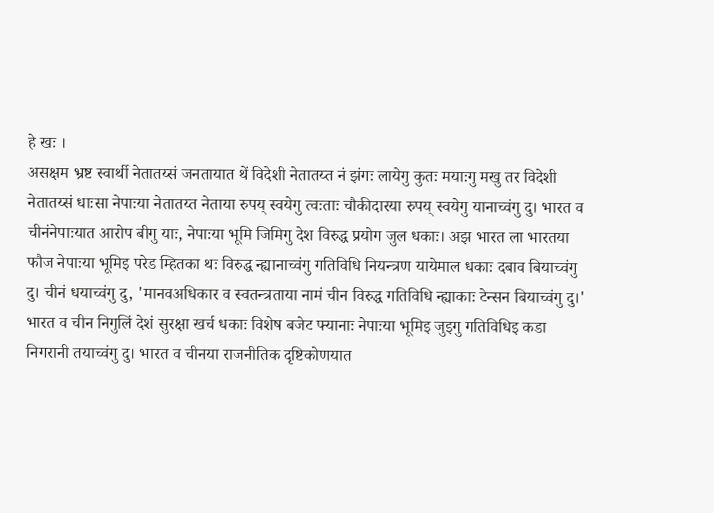हे खः ।
असक्षम भ्रष्ट स्वार्थी नेतातय्सं जनतायात थें विदेशी नेतातय्त नं झंगः लायेगु कुतः मयाःगु मखु तर विदेशी नेतातय्सं धाःसा नेपाःया नेतातय्त नेताया रुपय् स्वयेगु त्वःताः चौकीदारया रुपय् स्वयेगु यानाच्वंगु दु। भारत व चीनंनेपाःयात आरोप बीगु याः, नेपाःया भूमि जिमिगु देश विरुद्ध प्रयोग जुल धकाः। अझ भारत ला भारतया फौज नेपाःया भूमिइ परेड म्हितका थः विरुद्ध न्ह्यानाच्वंगु गतिविधि नियन्त्रण यायेमाल धकाः दबाव बियाच्वंगु दु। चीनं धयाच्वंगु दु, 'मानवअधिकार व स्वतन्त्रताया नामं चीन विरुद्ध गतिविधि न्ह्याकाः टेन्सन बियाच्वंगु दु।' भारत व चीन निगुलिं देशं सुरक्षा खर्च धकाः विशेष बजेट फ्यानाः नेपाःया भूमिइ जुइगु गतिविधिइ कडा निगरानी तयाच्वंगु दु। भारत व चीनया राजनीतिक दृष्टिकोणयात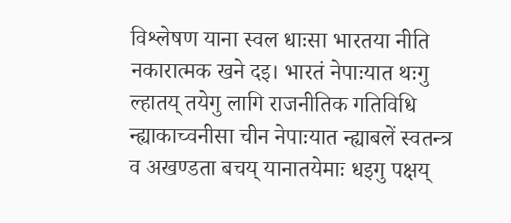विश्लेषण याना स्वल धाःसा भारतया नीति नकारात्मक खने दइ। भारतं नेपाःयात थःगु ल्हातय् तयेगु लागि राजनीतिक गतिविधि न्ह्याकाच्वनीसा चीन नेपाःयात न्ह्याबलें स्वतन्त्र व अखण्डता बचय् यानातयेमाः धइगु पक्षय्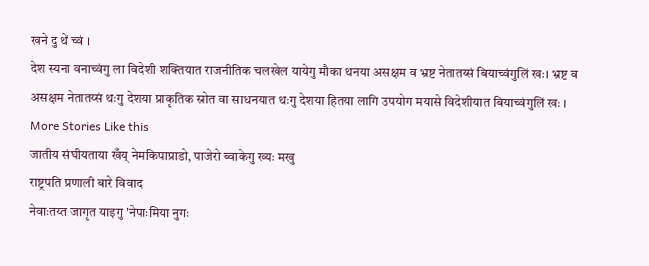खने दु थें च्वं ।
देश स्यना वनाच्वंगु ला विदेशी शक्तियात राजनीतिक चलखेल यायेगु मौका थनया असक्षम व भ्रष्ट नेतातय्सं बियाच्वंगुलिं खः। भ्रष्ट व असक्षम नेतातय्सं थःगु देशया प्राकृतिक स्रोत वा साधनयात थःगु देशया हितया लागि उपयोग मयासे विदेशीयात बियाच्वंगुलिं खः ।
More Stories Like this
जातीय संघीयताया खँय् नेमकिपाप्राडो, पाजेरो ब्वाकेगु ख्यः मखु
राष्ट्रपति प्रणाली बारे विवाद
नेवाःतय्त जागृत याइगु 'नेपाःमिया नुगः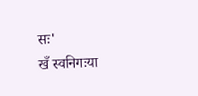सः'
खँ स्वनिगःया